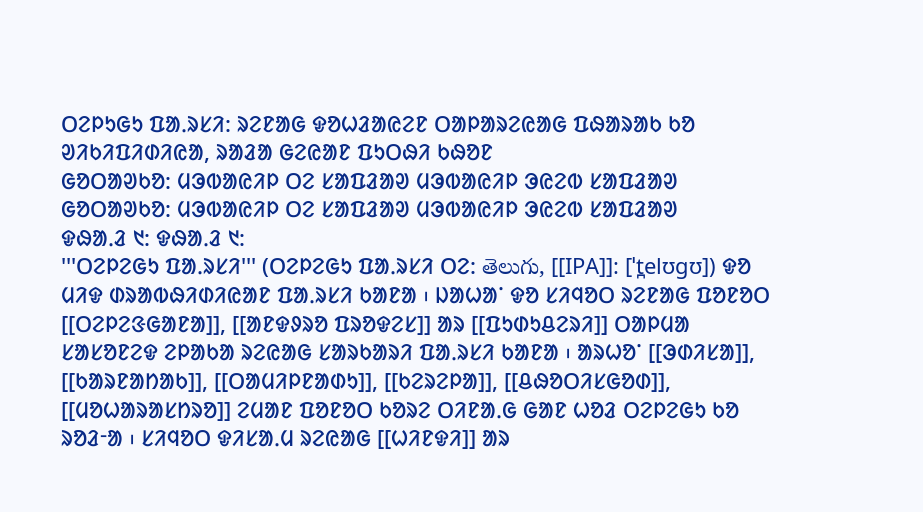ᱛᱮᱞᱩᱜᱩ ᱯᱟᱹᱨᱥᱤ: ᱨᱮᱱᱟᱜ ᱫᱚᱦᱲᱟᱭᱮᱱ ᱛᱟᱞᱟᱨᱮᱭᱟᱜ ᱯᱷᱟᱨᱟᱠ ᱠᱚ
ᱣᱤᱠᱤᱯᱤᱰᱤᱭᱟ, ᱨᱟᱲᱟ ᱜᱮᱭᱟᱱ ᱯᱩᱛᱷᱤ ᱠᱷᱚᱱ
ᱜᱚᱛᱟᱣᱠᱚ: ᱢᱳᱵᱟᱭᱤᱞ ᱛᱮ ᱥᱟᱯᱲᱟᱣ ᱢᱳᱵᱟᱭᱤᱞ ᱳᱭᱮᱵ ᱥᱟᱯᱲᱟᱣ
ᱜᱚᱛᱟᱣᱠᱚ: ᱢᱳᱵᱟᱭᱤᱞ ᱛᱮ ᱥᱟᱯᱲᱟᱣ ᱢᱳᱵᱟᱭᱤᱞ ᱳᱭᱮᱵ ᱥᱟᱯᱲᱟᱣ
ᱫᱷᱟᱹᱲ ᱑: ᱫᱷᱟᱹᱲ ᱑:
'''ᱛᱮᱞᱮᱜᱩ ᱯᱟᱹᱨᱥᱤ''' (ᱛᱮᱞᱮᱜᱩ ᱯᱟᱹᱨᱥᱤ ᱛᱮ: తెలుగు, [[IPA]]: [ˈt̪elʊgʊ]) ᱫᱚ ᱢᱤᱫ ᱰᱨᱟᱵᱷᱤᱰᱤᱭᱟᱱ ᱯᱟᱹᱨᱥᱤ ᱠᱟᱱᱟ ᱾ ᱡᱟᱦᱟᱸ ᱫᱚ ᱥᱤᱧᱚᱛ ᱨᱮᱱᱟᱜ ᱯᱚᱱᱚᱛ [[ᱛᱮᱞᱮᱝᱜᱟᱱᱟ]], [[ᱟᱱᱫᱽᱨᱚ ᱯᱨᱚᱫᱮᱥ]] ᱟᱨ [[ᱯᱩᱰᱩᱪᱮᱨᱤ]] ᱛᱟᱞᱢᱟ ᱥᱟᱥᱚᱱᱮᱫ ᱮᱞᱟᱠᱟ ᱨᱮᱭᱟᱜ ᱥᱟᱨᱠᱟᱨᱤ ᱯᱟᱹᱨᱥᱤ ᱠᱟᱱᱟ ᱾ ᱟᱨᱦᱚᱸ [[ᱳᱰᱤᱥᱟ]], [[ᱠᱟᱨᱱᱟᱴᱟᱠ]], [[ᱛᱟᱢᱤᱞᱱᱟᱰᱩ]], [[ᱠᱮᱨᱮᱞᱟ]], [[ᱪᱷᱚᱛᱤᱥᱜᱚᱰ]], [[ᱢᱚᱦᱟᱨᱟᱥᱴᱨᱚ]] ᱮᱢᱟᱱ ᱯᱚᱱᱚᱛ ᱠᱚᱨᱮ ᱛᱤᱱᱟᱹᱜ ᱜᱟᱱ ᱦᱚᱲ ᱛᱮᱞᱮᱜᱩ ᱠᱚ ᱨᱚᱲᱼᱟ ᱾ ᱥᱤᱧᱚᱛ ᱫᱤᱥᱟᱹᱢ ᱨᱮᱭᱟᱜ [[ᱦᱤᱱᱫᱤ]] ᱟᱨ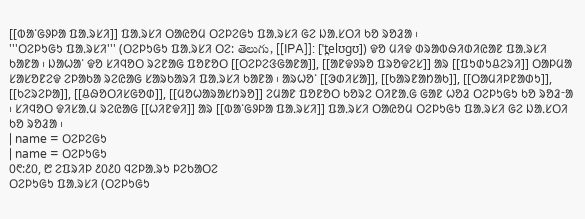[[ᱵᱟᱸᱜᱽᱞᱟ ᱯᱟᱹᱨᱥᱤ]] ᱯᱟᱹᱨᱥᱤ ᱛᱟᱭᱚᱢ ᱛᱮᱞᱮᱜᱩ ᱯᱟᱹᱨᱥᱤ ᱜᱮ ᱡᱟᱹᱥᱛᱤ ᱠᱚ ᱨᱚᱲᱟ ᱾
'''ᱛᱮᱞᱩᱜᱩ ᱯᱟᱹᱨᱥᱤ''' (ᱛᱮᱞᱩᱜᱩ ᱯᱟᱹᱨᱥᱤ ᱛᱮ: తెలుగు, [[IPA]]: [ˈt̪elʊgʊ]) ᱫᱚ ᱢᱤᱫ ᱰᱨᱟᱵᱷᱤᱰᱤᱭᱟᱱ ᱯᱟᱹᱨᱥᱤ ᱠᱟᱱᱟ ᱾ ᱡᱟᱦᱟᱸ ᱫᱚ ᱥᱤᱧᱚᱛ ᱨᱮᱱᱟᱜ ᱯᱚᱱᱚᱛ [[ᱛᱮᱞᱮᱝᱜᱟᱱᱟ]], [[ᱟᱱᱫᱽᱨᱚ ᱯᱨᱚᱫᱮᱥ]] ᱟᱨ [[ᱯᱩᱰᱩᱪᱮᱨᱤ]] ᱛᱟᱞᱢᱟ ᱥᱟᱥᱚᱱᱮᱫ ᱮᱞᱟᱠᱟ ᱨᱮᱭᱟᱜ ᱥᱟᱨᱠᱟᱨᱤ ᱯᱟᱹᱨᱥᱤ ᱠᱟᱱᱟ ᱾ ᱟᱨᱦᱚᱸ [[ᱳᱰᱤᱥᱟ]], [[ᱠᱟᱨᱱᱟᱴᱟᱠ]], [[ᱛᱟᱢᱤᱞᱱᱟᱰᱩ]], [[ᱠᱮᱨᱮᱞᱟ]], [[ᱪᱷᱚᱛᱤᱥᱜᱚᱰ]], [[ᱢᱚᱦᱟᱨᱟᱥᱴᱨᱚ]] ᱮᱢᱟᱱ ᱯᱚᱱᱚᱛ ᱠᱚᱨᱮ ᱛᱤᱱᱟᱹᱜ ᱜᱟᱱ ᱦᱚᱲ ᱛᱮᱞᱩᱜᱩ ᱠᱚ ᱨᱚᱲᱼᱟ ᱾ ᱥᱤᱧᱚᱛ ᱫᱤᱥᱟᱹᱢ ᱨᱮᱭᱟᱜ [[ᱦᱤᱱᱫᱤ]] ᱟᱨ [[ᱵᱟᱸᱜᱽᱞᱟ ᱯᱟᱹᱨᱥᱤ]] ᱯᱟᱹᱨᱥᱤ ᱛᱟᱭᱚᱢ ᱛᱮᱞᱩᱜᱩ ᱯᱟᱹᱨᱥᱤ ᱜᱮ ᱡᱟᱹᱥᱛᱤ ᱠᱚ ᱨᱚᱲᱟ ᱾
| name = ᱛᱮᱞᱮᱜᱩ
| name = ᱛᱮᱞᱩᱜᱩ
᱐᱖:᱒᱐, ᱘ ᱮᱯᱨᱤᱞ ᱒᱐᱒᱐ ᱧᱮᱞᱟᱹᱨᱩ ᱞᱮᱠᱟᱛᱮ
ᱛᱮᱞᱩᱜᱩ ᱯᱟᱹᱨᱥᱤ (ᱛᱮᱞᱩᱜᱩ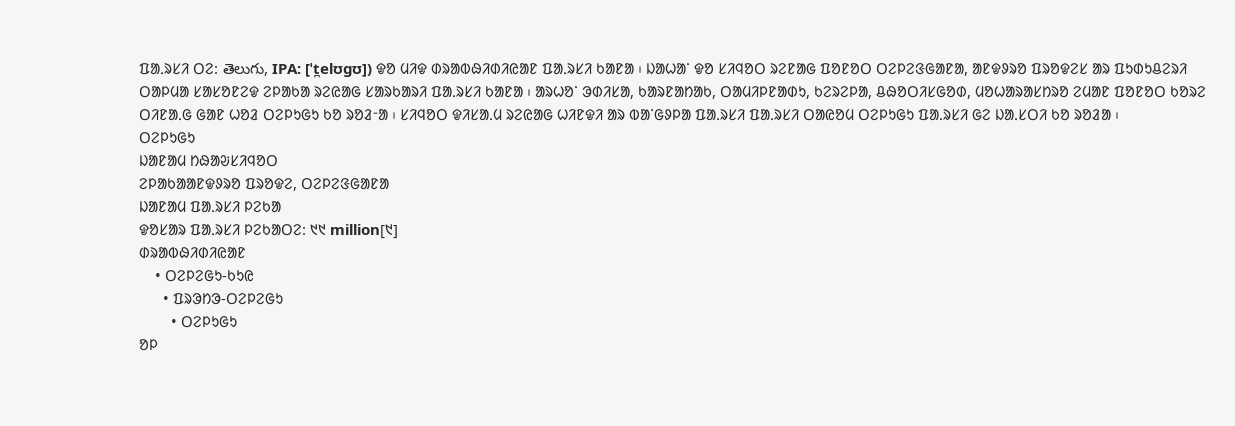ᱯᱟᱹᱨᱥᱤ ᱛᱮ: తెలుగు, IPA: [ˈt̪elʊgʊ]) ᱫᱚ ᱢᱤᱫ ᱰᱨᱟᱵᱷᱤᱰᱤᱭᱟᱱ ᱯᱟᱹᱨᱥᱤ ᱠᱟᱱᱟ ᱾ ᱡᱟᱦᱟᱸ ᱫᱚ ᱥᱤᱧᱚᱛ ᱨᱮᱱᱟᱜ ᱯᱚᱱᱚᱛ ᱛᱮᱞᱮᱝᱜᱟᱱᱟ, ᱟᱱᱫᱽᱨᱚ ᱯᱨᱚᱫᱮᱥ ᱟᱨ ᱯᱩᱰᱩᱪᱮᱨᱤ ᱛᱟᱞᱢᱟ ᱥᱟᱥᱚᱱᱮᱫ ᱮᱞᱟᱠᱟ ᱨᱮᱭᱟᱜ ᱥᱟᱨᱠᱟᱨᱤ ᱯᱟᱹᱨᱥᱤ ᱠᱟᱱᱟ ᱾ ᱟᱨᱦᱚᱸ ᱳᱰᱤᱥᱟ, ᱠᱟᱨᱱᱟᱴᱟᱠ, ᱛᱟᱢᱤᱞᱱᱟᱰᱩ, ᱠᱮᱨᱮᱞᱟ, ᱪᱷᱚᱛᱤᱥᱜᱚᱰ, ᱢᱚᱦᱟᱨᱟᱥᱴᱨᱚ ᱮᱢᱟᱱ ᱯᱚᱱᱚᱛ ᱠᱚᱨᱮ ᱛᱤᱱᱟᱹᱜ ᱜᱟᱱ ᱦᱚᱲ ᱛᱮᱞᱩᱜᱩ ᱠᱚ ᱨᱚᱲᱼᱟ ᱾ ᱥᱤᱧᱚᱛ ᱫᱤᱥᱟᱹᱢ ᱨᱮᱭᱟᱜ ᱦᱤᱱᱫᱤ ᱟᱨ ᱵᱟᱸᱜᱽᱞᱟ ᱯᱟᱹᱨᱥᱤ ᱯᱟᱹᱨᱥᱤ ᱛᱟᱭᱚᱢ ᱛᱮᱞᱩᱜᱩ ᱯᱟᱹᱨᱥᱤ ᱜᱮ ᱡᱟᱹᱥᱛᱤ ᱠᱚ ᱨᱚᱲᱟ ᱾
ᱛᱮᱞᱩᱜᱩ
ᱡᱟᱱᱟᱢ ᱴᱷᱟᱶᱥᱤᱧᱚᱛ
ᱮᱞᱟᱠᱟᱟᱱᱫᱽᱨᱚ ᱯᱨᱚᱫᱮ, ᱛᱮᱞᱮᱝᱜᱟᱱᱟ
ᱡᱟᱱᱟᱢ ᱯᱟᱹᱨᱥᱤ ᱞᱮᱠᱟ
ᱫᱚᱥᱟᱨ ᱯᱟᱹᱨᱥᱤ ᱞᱮᱠᱟᱛᱮ: ᱑᱑ million[᱑]
ᱰᱨᱟᱵᱷᱤᱰᱤᱭᱟᱱ
    • ᱛᱮᱞᱮᱜᱩ-ᱠᱩᱭ
      • ᱯᱨᱳᱴᱳ-ᱛᱮᱞᱮᱜᱩ
        • ᱛᱮᱞᱩᱜᱩ
ᱚᱞ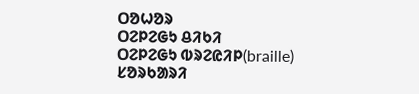ᱛᱚᱦᱚᱨ
ᱛᱮᱞᱮᱜᱩ ᱪᱤᱠᱤ
ᱛᱮᱞᱮᱜᱩ ᱵᱨᱮᱭᱤᱞ(braille)
ᱥᱚᱨᱠᱟᱨᱤ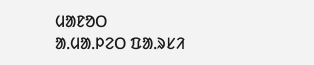ᱢᱟᱱᱚᱛ
ᱟᱹᱢᱟᱹᱞᱮᱛ ᱯᱟᱹᱨᱥᱤ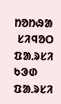ᱴᱚᱴᱷᱟ
 ᱥᱤᱧᱚᱛ
ᱯᱟᱹᱨᱥᱤ ᱠᱳᱰ
ᱯᱟᱹᱨᱥᱤ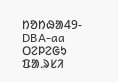ᱴᱚᱴᱷᱟ49-DBA-aa
ᱛᱮᱞᱮᱜᱩ ᱯᱟᱹᱨᱥᱤ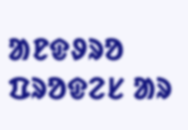ᱟᱱᱫᱽᱨᱚ ᱯᱨᱚᱫᱮᱥ ᱟᱨ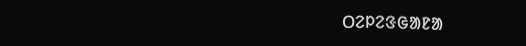ᱛᱮᱞᱮᱝᱜᱟᱱᱟ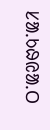ᱥᱟᱹᱠᱷᱭᱟᱹᱛ